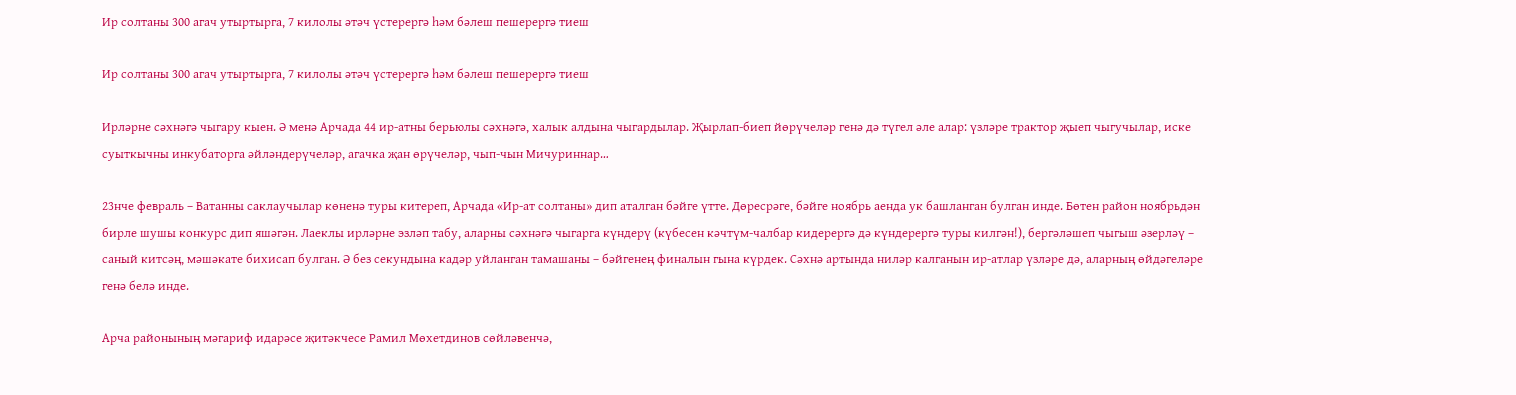Ир солтаны 300 агач утыртырга, 7 килолы әтәч үстерергә һәм бәлеш пешерергә тиеш

Ир солтаны 300 агач утыртырга, 7 килолы әтәч үстерергә һәм бәлеш пешерергә тиеш

Ирләрне сәхнәгә чыгару кыен. Ә менә Арчада 44 ир-атны берьюлы сәхнәгә, халык алдына чыгардылар. Җырлап-биеп йөрүчеләр генә дә түгел әле алар: үзләре трактор җыеп чыгучылар, иске суыткычны инкубаторга әйләндерүчеләр, агачка җан өрүчеләр, чып-чын Мичуриннар…

23нче февраль – Ватанны саклаучылар көненә туры китереп, Арчада «Ир-ат солтаны» дип аталган бәйге үтте. Дөресрәге, бәйге ноябрь аенда ук башланган булган инде. Бөтен район ноябрьдән бирле шушы конкурс дип яшәгән. Лаеклы ирләрне эзләп табу, аларны сәхнәгә чыгарга күндерү (күбесен кәчтүм-чалбар кидерергә дә күндерергә туры килгән!), бергәләшеп чыгыш әзерләү – саный китсәң, мәшәкате бихисап булган. Ә без секундына кадәр уйланган тамашаны – бәйгенең финалын гына күрдек. Сәхнә артында ниләр калганын ир-атлар үзләре дә, аларның өйдәгеләре генә белә инде.

Арча районының мәгариф идарәсе җитәкчесе Рамил Мөхетдинов сөйләвенчә,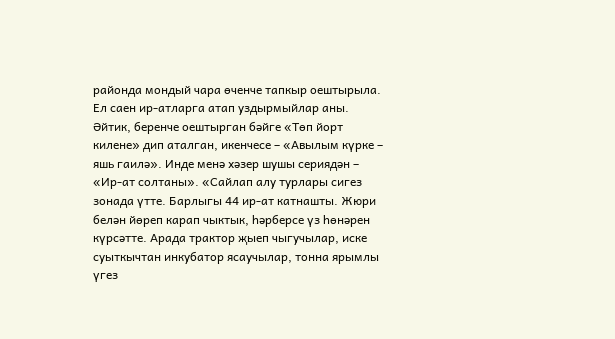районда мондый чара өченче тапкыр оештырыла. Ел саен ир-атларга атап уздырмыйлар аны. Әйтик, беренче оештырган бәйге «Төп йорт килене» дип аталган, икенчесе – «Авылым күрке – яшь гаилә». Инде менә хәзер шушы сериядән – «Ир-ат солтаны». «Сайлап алу турлары сигез зонада үтте. Барлыгы 44 ир-ат катнашты. Жюри белән йөреп карап чыктык, һәрберсе үз һөнәрен күрсәтте. Арада трактор җыеп чыгучылар, иске суыткычтан инкубатор ясаучылар, тонна ярымлы үгез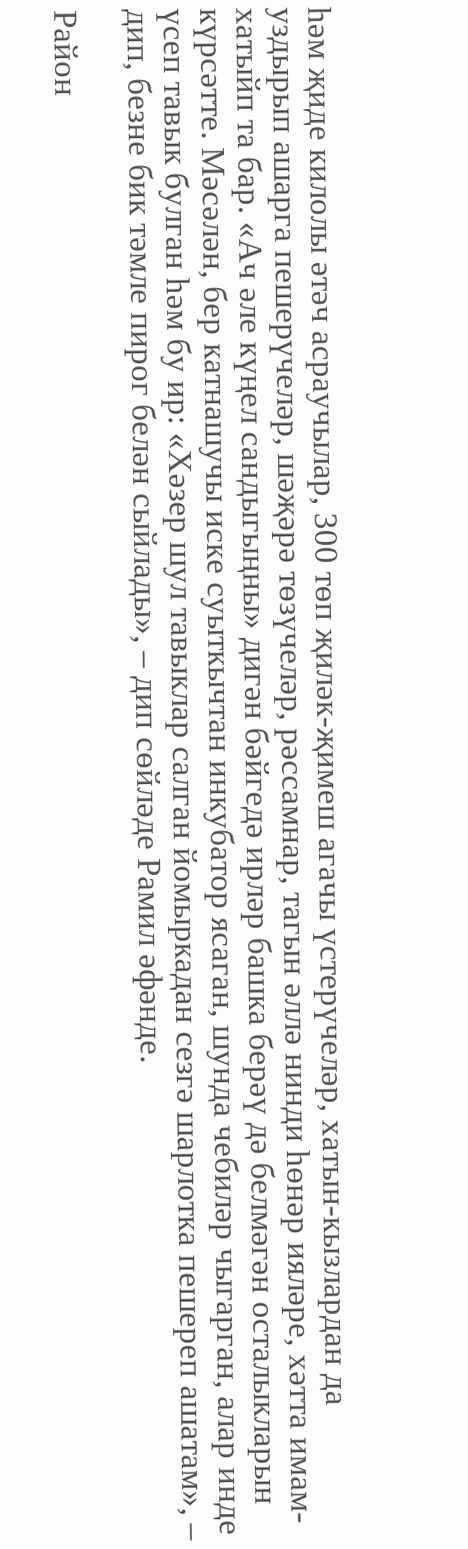һәм җиде килолы әтәч асраучылар, 300 төп җиләк-җимеш агачы үстерүчеләр, хатын-кызлардан да уздырып ашарга пешерүчеләр, шәҗәрә төзүчеләр, рәссамнар, тагын әллә нинди һөнәр ияләре, хәтта имам-хатыйп та бар. «Ач әле күңел сандыгыңны» дигән бәйгедә ирләр башка берәү дә белмәгән осталыкларын күрсәтте. Мәсәлән, бер катнашучы иске суыткычтан инкубатор ясаган, шунда чебиләр чыгарган, алар инде үсеп тавык булган һәм бу ир: «Хәзер шул тавыклар салган йомыркадан сезгә шарлотка пешереп ашатам», – дип, безне бик тәмле пирог белән сыйлады», – дип сөйләде Рамил әфәнде.

Район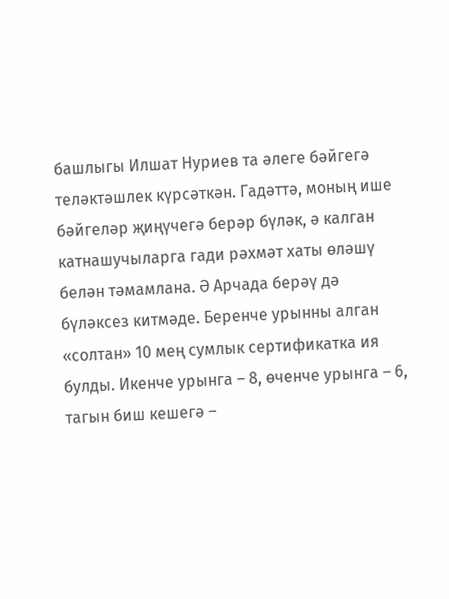башлыгы Илшат Нуриев та әлеге бәйгегә теләктәшлек күрсәткән. Гадәттә, моның ише бәйгеләр җиңүчегә берәр бүләк, ә калган катнашучыларга гади рәхмәт хаты өләшү белән тәмамлана. Ә Арчада берәү дә бүләксез китмәде. Беренче урынны алган «солтан» 10 мең сумлык сертификатка ия булды. Икенче урынга – 8, өченче урынга – 6, тагын биш кешегә –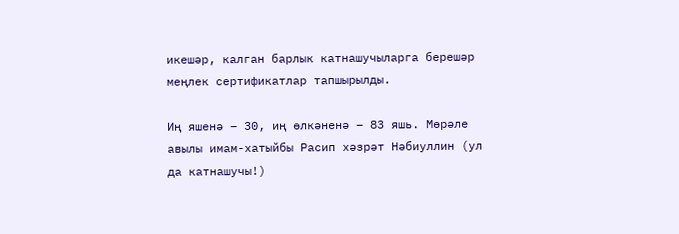икешәр, калган барлык катнашучыларга берешәр меңлек сертификатлар тапшырылды.

Иң яшенә – 30, иң өлкәненә – 83 яшь. Мөрәле авылы имам-хатыйбы Расип хәзрәт Нәбиуллин (ул да катнашучы!)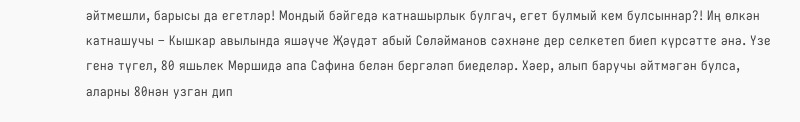әйтмешли, барысы да егетләр! Мондый бәйгедә катнашырлык булгач, егет булмый кем булсыннар?! Иң өлкән катнашучы – Кышкар авылында яшәүче Җәүдәт абый Сөләйманов сәхнәне дер селкетеп биеп күрсәтте әнә. Үзе генә түгел, 80 яшьлек Мөршидә апа Сафина белән бергәләп биеделәр. Хәер, алып баручы әйтмәгән булса, аларны 80нән узган дип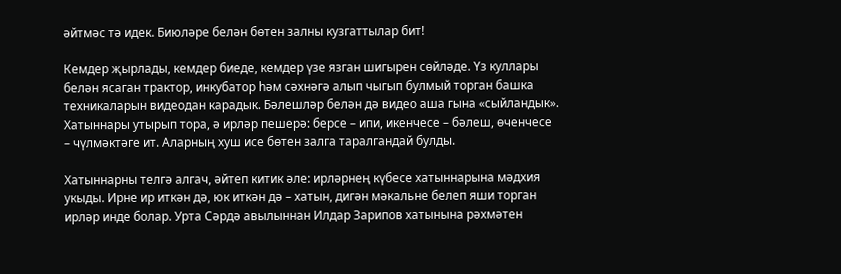әйтмәс тә идек. Биюләре белән бөтен залны кузгаттылар бит!

Кемдер җырлады, кемдер биеде, кемдер үзе язган шигырен сөйләде. Үз куллары белән ясаган трактор, инкубатор һәм сәхнәгә алып чыгып булмый торган башка техникаларын видеодан карадык. Бәлешләр белән дә видео аша гына «сыйландык». Хатыннары утырып тора, ә ирләр пешерә: берсе – ипи, икенчесе – бәлеш, өченчесе – чүлмәктәге ит. Аларның хуш исе бөтен залга таралгандай булды.

Хатыннарны телгә алгач, әйтеп китик әле: ирләрнең күбесе хатыннарына мәдхия укыды. Ирне ир иткән дә, юк иткән дә – хатын, дигән мәкальне белеп яши торган ирләр инде болар. Урта Сәрдә авылыннан Илдар Зарипов хатынына рәхмәтен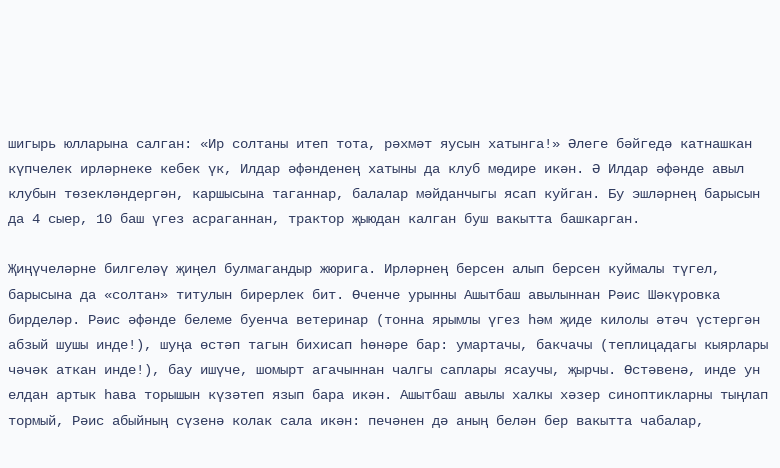шигырь юлларына салган: «Ир солтаны итеп тота, рәхмәт яусын хатынга!» Әлеге бәйгедә катнашкан күпчелек ирләрнеке кебек үк, Илдар әфәнденең хатыны да клуб мөдире икән. Ә Илдар әфәнде авыл клубын төзекләндергән, каршысына таганнар, балалар мәйданчыгы ясап куйган. Бу эшләрнең барысын да 4 сыер, 10 баш үгез асраганнан, трактор җыюдан калган буш вакытта башкарган.

Җиңүчеләрне билгеләү җиңел булмагандыр жюрига. Ирләрнең берсен алып берсен куймалы түгел, барысына да «солтан» титулын бирерлек бит. Өченче урынны Ашытбаш авылыннан Рәис Шәкүровка бирделәр. Рәис әфәнде белеме буенча ветеринар (тонна ярымлы үгез һәм җиде килолы әтәч үстергән абзый шушы инде!), шуңа өстәп тагын бихисап һөнәре бар: умартачы, бакчачы (теплицадагы кыярлары чәчәк аткан инде!), бау ишүче, шомырт агачыннан чалгы саплары ясаучы, җырчы. Өстәвенә, инде ун елдан артык һава торышын күзәтеп язып бара икән. Ашытбаш авылы халкы хәзер синоптикларны тыңлап тормый, Рәис абыйның сүзенә колак сала икән: печәнен дә аның белән бер вакытта чабалар,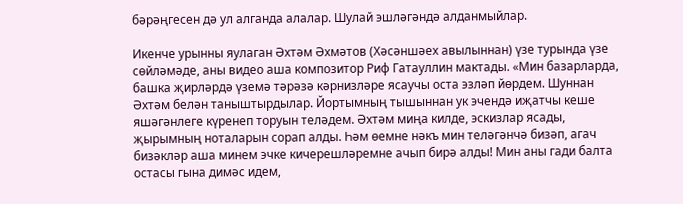бәрәңгесен дә ул алганда алалар. Шулай эшләгәндә алданмыйлар.

Икенче урынны яулаган Әхтәм Әхмәтов (Хәсәншәех авылыннан) үзе турында үзе сөйләмәде, аны видео аша композитор Риф Гатауллин мактады. «Мин базарларда, башка җирләрдә үземә тәрәзә кәрнизләре ясаучы оста эзләп йөрдем. Шуннан Әхтәм белән таныштырдылар. Йортымның тышыннан ук эчендә иҗатчы кеше яшәгәнлеге күренеп торуын теләдем. Әхтәм миңа килде, эскизлар ясады, җырымның ноталарын сорап алды. Һәм өемне нәкъ мин теләгәнчә бизәп, агач бизәкләр аша минем эчке кичерешләремне ачып бирә алды! Мин аны гади балта остасы гына димәс идем,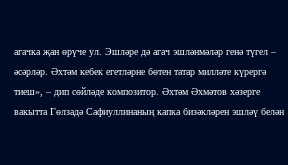агачка җан өрүче ул. Эшләре дә агач эшләнмәләр генә түгел – әсәрләр. Әхтәм кебек егетләрне бөтен татар милләте күрергә тиеш», – дип сөйләде композитор. Әхтәм Әхмәтов хәзерге вакытта Гөлзадә Сафиуллинаның капка бизәкләрен эшләү белән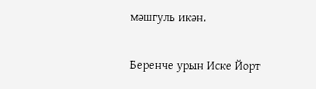мәшгуль икән.

Беренче урын Иске Йорт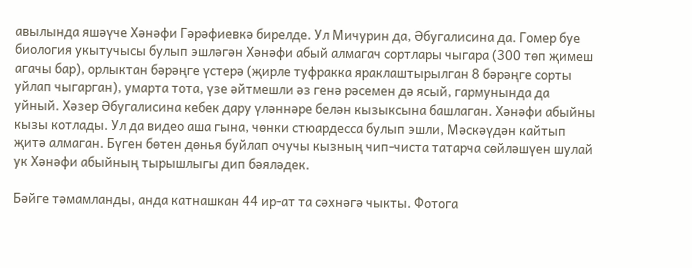авылында яшәүче Хәнәфи Гәрәфиевкә бирелде. Ул Мичурин да, Әбугалисина да. Гомер буе биология укытучысы булып эшләгән Хәнәфи абый алмагач сортлары чыгара (300 төп җимеш агачы бар), орлыктан бәрәңге үстерә (җирле туфракка яраклаштырылган 8 бәрәңге сорты уйлап чыгарган), умарта тота, үзе әйтмешли әз генә рәсемен дә ясый, гармунында да уйный. Хәзер Әбугалисина кебек дару үләннәре белән кызыксына башлаган. Хәнәфи абыйны кызы котлады. Ул да видео аша гына, чөнки стюардесса булып эшли, Мәскәүдән кайтып җитә алмаган. Бүген бөтен дөнья буйлап очучы кызның чип-чиста татарча сөйләшүен шулай ук Хәнәфи абыйның тырышлыгы дип бәяләдек.

Бәйге тәмамланды, анда катнашкан 44 ир-ат та сәхнәгә чыкты. Фотога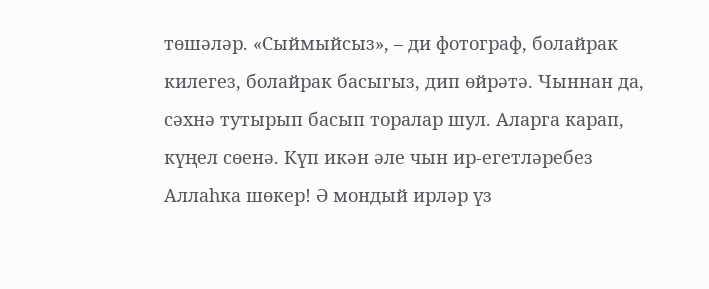төшәләр. «Сыймыйсыз», – ди фотограф, болайрак килегез, болайрак басыгыз, дип өйрәтә. Чыннан да, сәхнә тутырып басып торалар шул. Аларга карап, күңел сөенә. Күп икән әле чын ир-егетләребез Аллаһка шөкер! Ә мондый ирләр үз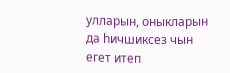улларын, оныкларын да һичшиксез чын егет итеп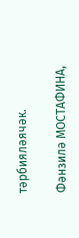тәрбияләячәк.

Фәнзилә МОСТАФИНА,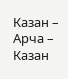Казан – Арча – Казан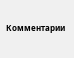Комментарии